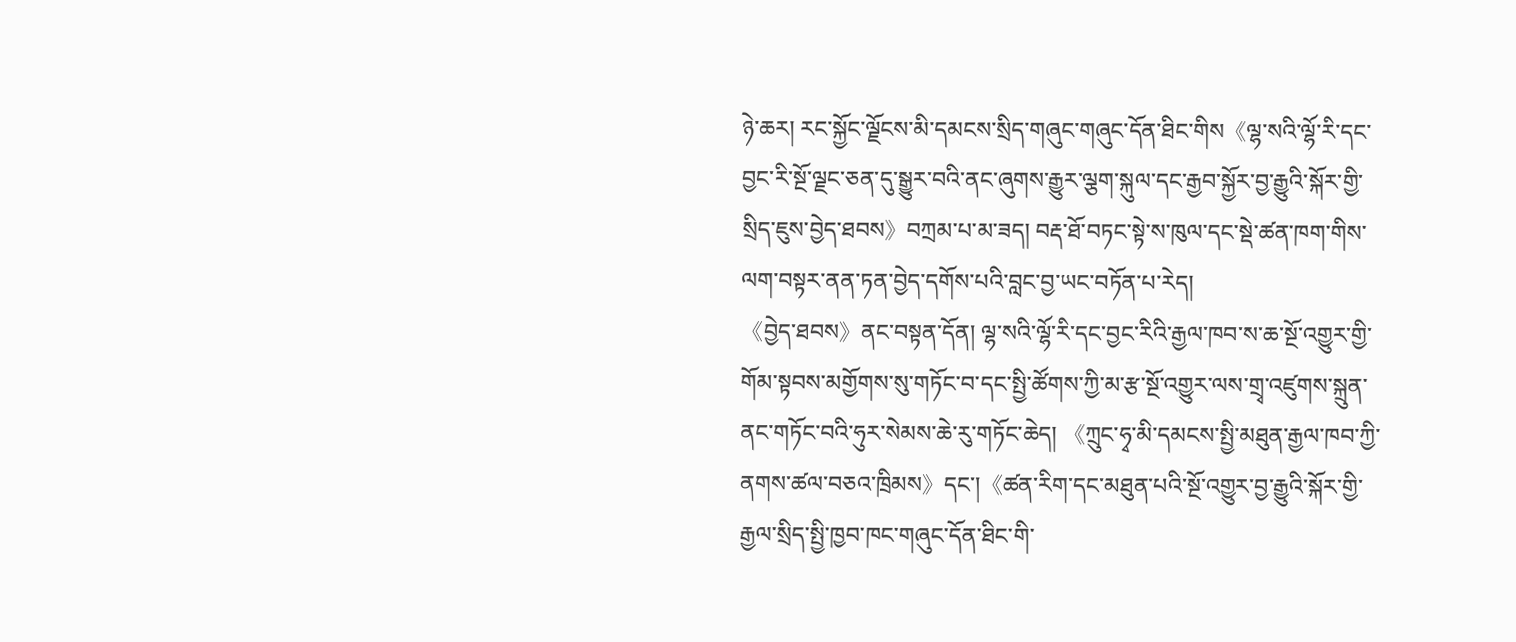ཉེ་ཆར། རང་སྐྱོང་ལྗོངས་མི་དམངས་སྲིད་གཞུང་གཞུང་དོན་ཐིང་གིས《ལྷ་སའི་ལྷོ་རི་དང་བྱང་རི་སྔོ་ལྗང་ཅན་དུ་སྒྱུར་བའི་ནང་ཞུགས་རྒྱུར་ལྕག་སྐུལ་དང་རྒྱབ་སྐྱོར་བྱ་རྒྱུའི་སྐོར་གྱི་སྲིད་ཇུས་བྱེད་ཐབས》བཀྲམ་པ་མ་ཟད། བརྡ་ཐོ་བཏང་སྟེ་ས་ཁུལ་དང་སྡེ་ཚན་ཁག་གིས་ལག་བསྟར་ནན་ཏན་བྱེད་དགོས་པའི་བླང་བྱ་ཡང་བཏོན་པ་རེད།
《བྱེད་ཐབས》ནང་བསྟན་དོན། ལྷ་སའི་ལྷོ་རི་དང་བྱང་རིའི་རྒྱལ་ཁབ་ས་ཆ་སྔོ་འགྱུར་གྱི་གོམ་སྟབས་མགྱོགས་སུ་གཏོང་བ་དང་སྤྱི་ཚོགས་ཀྱི་མ་རྩ་སྔོ་འགྱུར་ལས་གྲྭ་འཛུགས་སྐྲུན་ནང་གཏོང་བའི་ཧུར་སེམས་ཆེ་རུ་གཏོང་ཆེད། 《ཀྲུང་ཧྭ་མི་དམངས་སྤྱི་མཐུན་རྒྱལ་ཁབ་ཀྱི་ནགས་ཚལ་བཅའ་ཁྲིམས》དང་།《ཚན་རིག་དང་མཐུན་པའི་སྔོ་འགྱུར་བྱ་རྒྱུའི་སྐོར་གྱི་རྒྱལ་སྲིད་སྤྱི་ཁྱབ་ཁང་གཞུང་དོན་ཐིང་གི་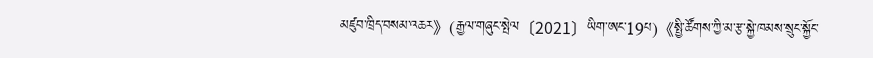མཛུབ་ཁྲིད་བསམ་འཆར》(རྒྱལ་གཞུང་སྤེལ〔2021〕ཡིག་ཨང་19པ)《སྤྱི་ཚོགས་ཀྱི་མ་རྩ་སྐྱེ་ཁམས་སྲུང་སྐྱོང་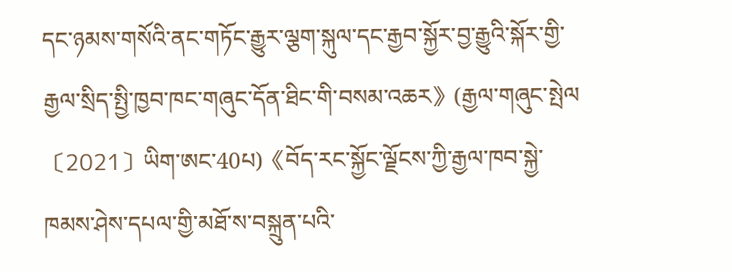དང་ཉམས་གསོའི་ནང་གཏོང་རྒྱུར་ལྕག་སྐུལ་དང་རྒྱབ་སྐྱོར་བྱ་རྒྱུའི་སྐོར་གྱི་རྒྱལ་སྲིད་སྤྱི་ཁྱབ་ཁང་གཞུང་དོན་ཐིང་གི་བསམ་འཆར》(རྒྱལ་གཞུང་སྤེལ〔2021〕ཡིག་ཨང་40པ)《བོད་རང་སྐྱོང་ལྗོངས་ཀྱི་རྒྱལ་ཁབ་སྐྱེ་ཁམས་ཤེས་དཔལ་གྱི་མཐོ་ས་བསྐྲུན་པའི་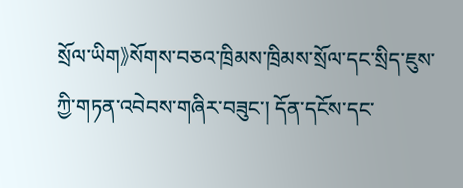སྲོལ་ཡིག》སོགས་བཅའ་ཁྲིམས་ཁྲིམས་སྲོལ་དང་སྲིད་ཇུས་ཀྱི་གཏན་འབེབས་གཞིར་བཟུང་། དོན་དངོས་དང་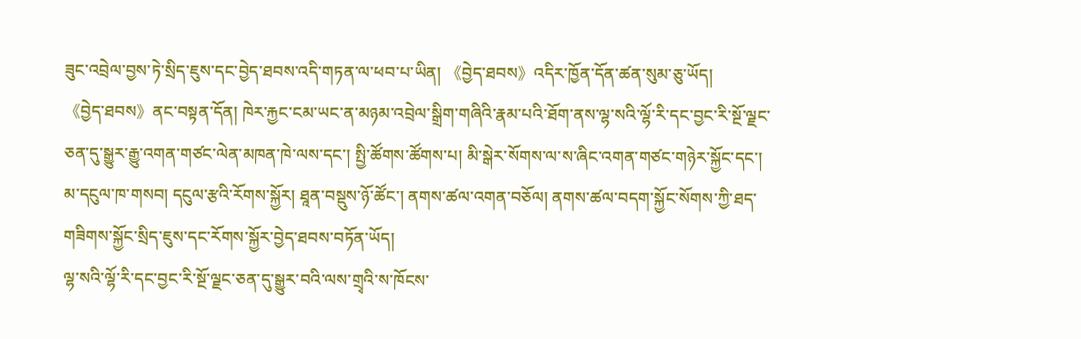ཟུང་འབྲེལ་བྱས་ཏེ་སྲིད་ཇུས་དང་བྱེད་ཐབས་འདི་གཏན་ལ་ཕབ་པ་ཡིན། 《བྱེད་ཐབས》འདིར་ཁྱོན་དོན་ཚན་སུམ་ཅུ་ཡོད།
《བྱེད་ཐབས》ནང་བསྟན་དོན། ཁེར་རྐྱང་ངམ་ཡང་ན་མཉམ་འབྲེལ་སྒྲིག་གཞིའི་རྣམ་པའི་ཐོག་ནས་ལྷ་སའི་ལྷོ་རི་དང་བྱང་རི་སྔོ་ལྗང་ཅན་དུ་སྒྱུར་རྒྱུ་འགན་གཙང་ལེན་མཁན་ཁེ་ལས་དང་། སྤྱི་ཚོགས་ཚོགས་པ། མི་སྒེར་སོགས་ལ་ས་ཞིང་འགན་གཙང་གཉེར་སྐྱོང་དང་། མ་དངུལ་ཁ་གསབ། དངུལ་རྩའི་རོགས་སྐྱོར། ཐཱན་བསྡུས་ཉོ་ཚོང་། ནགས་ཚལ་འགན་བཅོལ། ནགས་ཚལ་བདག་སྐྱོང་སོགས་ཀྱི་ཐད་གཟིགས་སྐྱོང་སྲིད་ཇུས་དང་རོགས་སྐྱོར་བྱེད་ཐབས་བཏོན་ཡོད།
ལྷ་སའི་ལྷོ་རི་དང་བྱང་རི་སྔོ་ལྗང་ཅན་དུ་སྒྱུར་བའི་ལས་གྲྭའི་ས་ཁོངས་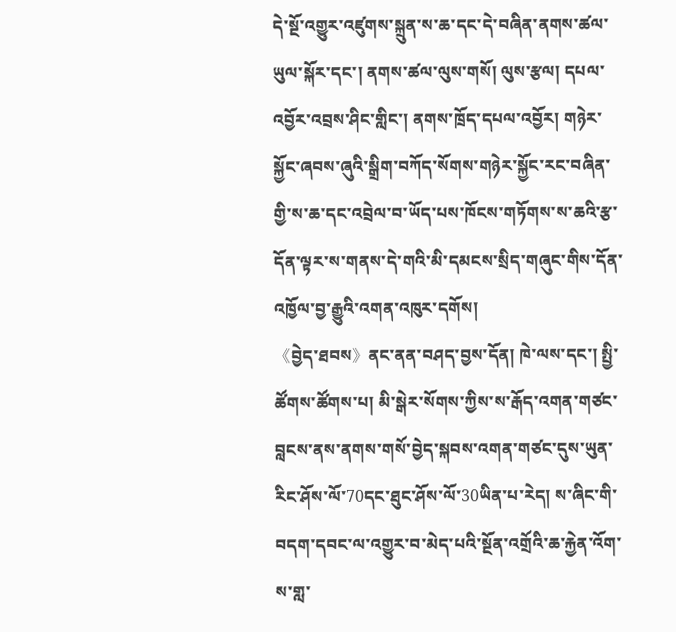དེ་སྔོ་འགྱུར་འཛུགས་སྐྲུན་ས་ཆ་དང་དེ་བཞིན་ནགས་ཚལ་ཡུལ་སྐོར་དང་། ནགས་ཚལ་ལུས་གསོ། ལུས་རྩལ། དཔལ་འབྱོར་འབྲས་ཤིང་གླིང་། ནགས་ཁྲོད་དཔལ་འབྱོར། གཉེར་སྐྱོང་ཞབས་ཞུའི་སྒྲིག་བཀོད་སོགས་གཉེར་སྐྱོང་རང་བཞིན་གྱི་ས་ཆ་དང་འབྲེལ་བ་ཡོད་པས་ཁོངས་གཏོགས་ས་ཆའི་རྩ་དོན་ལྟར་ས་གནས་དེ་གའི་མི་དམངས་སྲིད་གཞུང་གིས་དོན་འཁྱོལ་བྱ་རྒྱུའི་འགན་འཁུར་དགོས།
《བྱེད་ཐབས》ནང་ནན་བཤད་བྱས་དོན། ཁེ་ལས་དང་། སྤྱི་ཚོགས་ཚོགས་པ། མི་སྒེར་སོགས་ཀྱིས་ས་རྒོད་འགན་གཙང་བླངས་ནས་ནགས་གསོ་བྱེད་སྐབས་འགན་གཙང་དུས་ཡུན་རིང་ཤོས་ལོ་70དང་ཐུང་ཤོས་ལོ་30ཡིན་པ་རེད། ས་ཞིང་གི་བདག་དབང་ལ་འགྱུར་བ་མེད་པའི་སྔོན་འགྲོའི་ཆ་རྐྱེན་འོག་ས་གླ་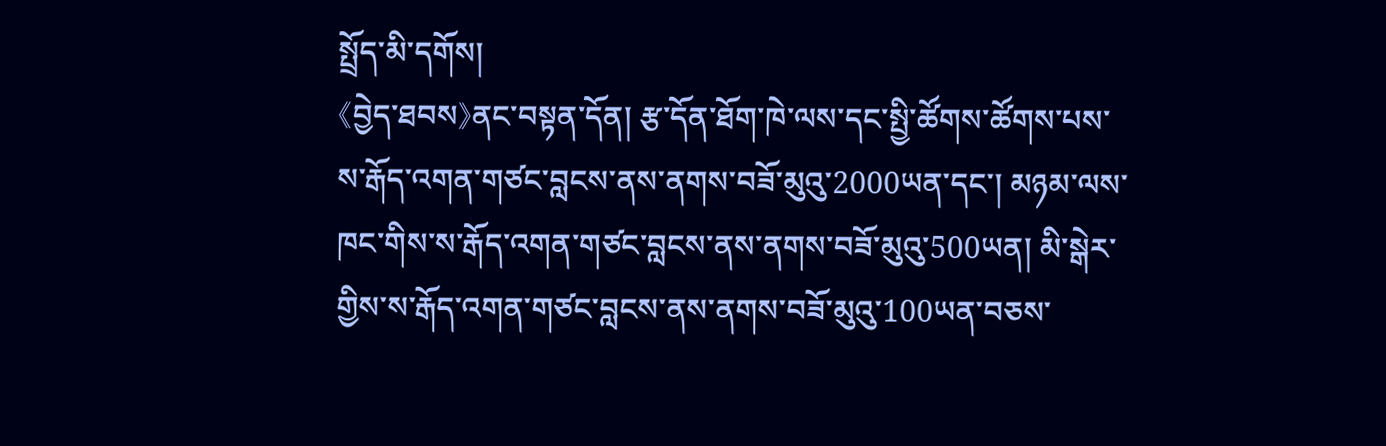སྤྲོད་མི་དགོས།
《བྱེད་ཐབས》ནང་བསྟན་དོན། རྩ་དོན་ཐོག་ཁེ་ལས་དང་སྤྱི་ཚོགས་ཚོགས་པས་ས་རྒོད་འགན་གཙང་བླངས་ནས་ནགས་བཟོ་མུའུ་2000ཡན་དང་། མཉམ་ལས་ཁང་གིས་ས་རྒོད་འགན་གཙང་བླངས་ནས་ནགས་བཟོ་མུའུ་500ཡན། མི་སྒེར་གྱིས་ས་རྒོད་འགན་གཙང་བླངས་ནས་ནགས་བཟོ་མུའུ་100ཡན་བཅས་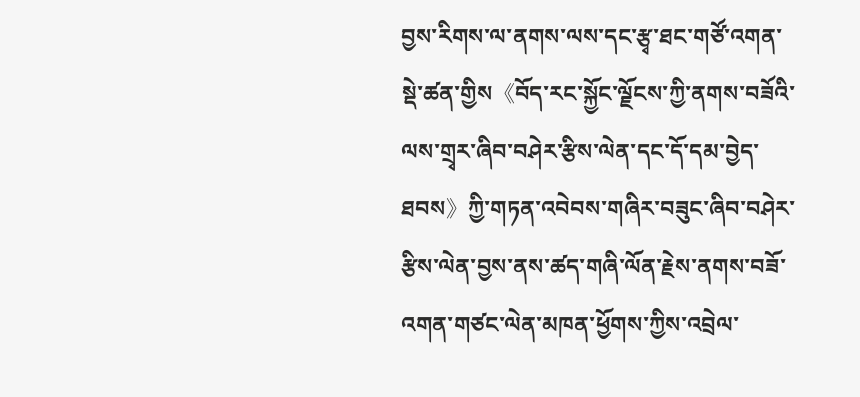བྱས་རིགས་ལ་ནགས་ལས་དང་རྩྭ་ཐང་གཙོ་འགན་སྡེ་ཚན་གྱིས《བོད་རང་སྐྱོང་ལྗོངས་ཀྱི་ནགས་བཟོའི་ལས་གྲྭར་ཞིབ་བཤེར་རྩིས་ལེན་དང་དོ་དམ་བྱེད་ཐབས》ཀྱི་གཏན་འབེབས་གཞིར་བཟུང་ཞིབ་བཤེར་རྩིས་ལེན་བྱས་ནས་ཚད་གཞི་ལོན་རྗེས་ནགས་བཟོ་འགན་གཙང་ལེན་མཁན་ཕྱོགས་ཀྱིས་འབྲེལ་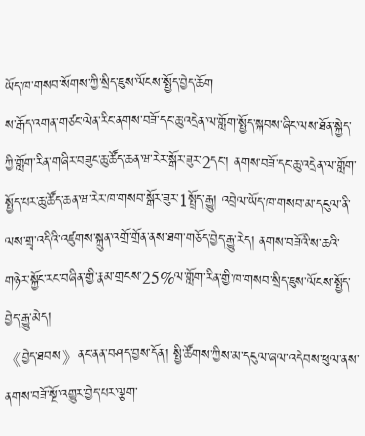ཡོད་ཁ་གསབ་སོགས་ཀྱི་སྲིད་ཇུས་ལོངས་སྤྱོད་བྱེད་ཆོག
ས་རྒོད་འགན་གཙང་ལེན་རིང་ནགས་བཟོ་དང་ཆུ་འདྲེན་ལ་གློག་སྤྱོད་སྐབས་ཞིང་ལས་ཐོན་སྐྱེད་ཀྱི་གློག་རིན་གཞིར་བཟུང་ཆུ་ཚོད་ཆན་ཝ་རེར་སྒོར་ཟུར་2དང་། ནགས་བཟོ་དང་ཆུ་འདྲེན་ལ་གློག་སྤྱོད་པར་ཆུ་ཚོད་ཆན་ཝ་རེར་ཁ་གསབ་སྒོར་ཟུར་1སྤྲོད་རྒྱུ། འབྲེལ་ཡོད་ཁ་གསབ་མ་དངུལ་ནི་ལས་གྲྭ་འདིའི་འཛུགས་སྐྲུན་འགྲོ་གྲོན་ནས་ཐག་གཅོད་བྱེད་རྒྱུ་རེད། ནགས་བཟོའི་ས་ཆའི་གཉེར་སྐྱོང་རང་བཞིན་གྱི་རྣམ་གྲངས་25%ལ་གློག་རིན་གྱི་ཁ་གསབ་སྲིད་ཇུས་ལོངས་སྤྱོད་བྱེད་རྒྱུ་མེད།
《བྱེད་ཐབས》ནང་ནན་བཤད་བྱས་དོན། སྤྱི་ཚོགས་ཀྱིས་མ་དངུལ་ཞལ་འདེབས་ཕུལ་ནས་ནགས་བཟོ་སྔོ་འགྱུར་བྱེད་པར་ལྕག་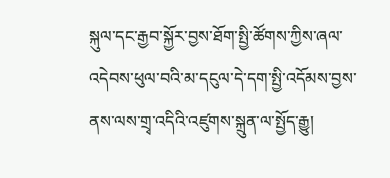སྐུལ་དང་རྒྱབ་སྐྱོར་བྱས་ཐོག་སྤྱི་ཚོགས་ཀྱིས་ཞལ་འདེབས་ཕུལ་བའི་མ་དངུལ་དེ་དག་སྤྱི་འདོམས་བྱས་ནས་ལས་གྲྭ་འདིའི་འཛུགས་སྐྲུན་ལ་སྤྱོད་རྒྱུ།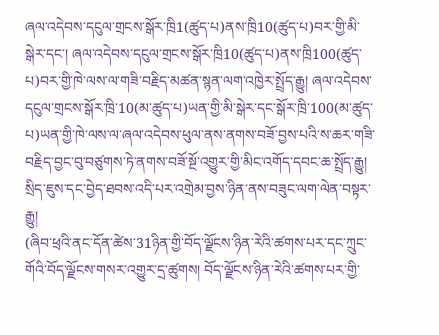ཞལ་འདེབས་དངུལ་གྲངས་སྒོར་ཁྲི1(ཚུད་པ)ནས་ཁྲི10(ཚུད་པ)བར་གྱི་མི་སྒེར་དང་། ཞལ་འདེབས་དངུལ་གྲངས་སྒོར་ཁྲི10(ཚུད་པ)ནས་ཁྲི100(ཚུད་པ)བར་གྱི་ཁེ་ལས་ལ་གཟི་བརྗིད་མཚན་སྙན་ལག་འཁྱེར་སྤྲོད་རྒྱུ། ཞལ་འདེབས་དངུལ་གྲངས་སྒོར་ཁྲི་10(མ་ཚུད་པ)ཡན་གྱི་མི་སྒེར་དང་སྒོར་ཁྲི་100(མ་ཚུད་པ)ཡན་གྱི་ཁེ་ལས་ལ་ཞལ་འདེབས་ཕུལ་ནས་ནགས་བཟོ་བྱས་པའི་ས་ཆར་གཟི་བརྗིད་བྱང་བུ་བཙུགས་ཏེ་ནགས་བཟོ་སྔོ་འགྱུར་གྱི་མིང་འགོད་དབང་ཆ་སྤྲོད་རྒྱུ།
སྲིད་ཇུས་དང་བྱེད་ཐབས་འདི་པར་འགྲེམ་བྱས་ཉིན་ནས་བཟུང་ལག་ལེན་བསྟར་རྒྱུ།
(ཞིབ་ཕྲའི་ནང་དོན་ཚེས་31ཉིན་གྱི་བོད་ལྗོངས་ཉིན་རེའི་ཚགས་པར་དང་ཀྲུང་གོའི་བོད་ལྗོངས་གསར་འགྱུར་དྲ་ཚུགས། བོད་ལྗོངས་ཉིན་རེའི་ཚགས་པར་གྱི་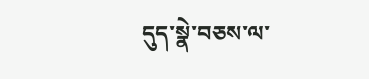དུད་སྣེ་བཅས་ལ་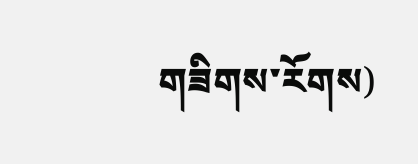གཟིགས་རོགས)